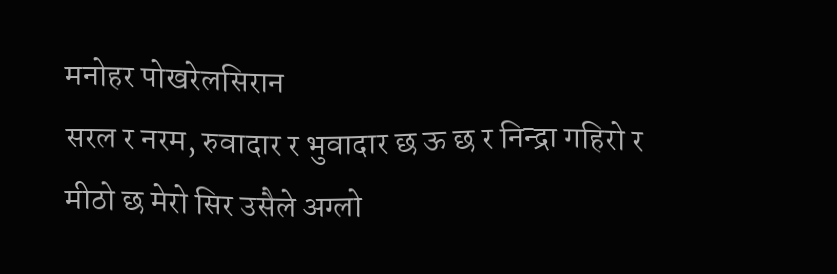मनोहर पोखरेलसिरान
सरल र नरम, रुवादार र भुवादार छ ऊ छ र निन्द्रा गहिरो र मीठो छ मेरो सिर उसैले अग्लो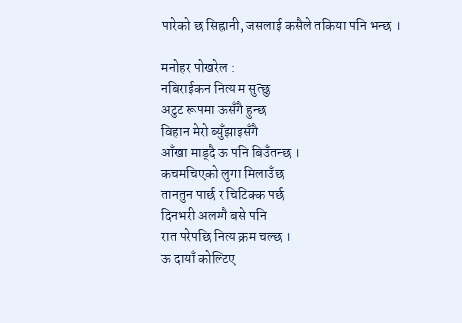पारेको छ सिह्रानी, जसलाई कसैले तकिया पनि भन्छ ।

मनोहर पोखरेल :
नबिराईकन नित्य म सुत्छु
अटुट रूपमा ऊसँगै हुन्छ
विहान मेरो ब्युँझाइसँगै
आँखा माड्दै ऊ पनि बिउँतन्छ ।
कचमचिएको लुगा मिलाउँछ
तानतुन पार्छ र चिटिक्क पर्छ
दिनभरी अलग्गै बसे पनि
रात परेपछि नित्य क्रम चल्छ ।
ऊ दायाँ कोल्टिए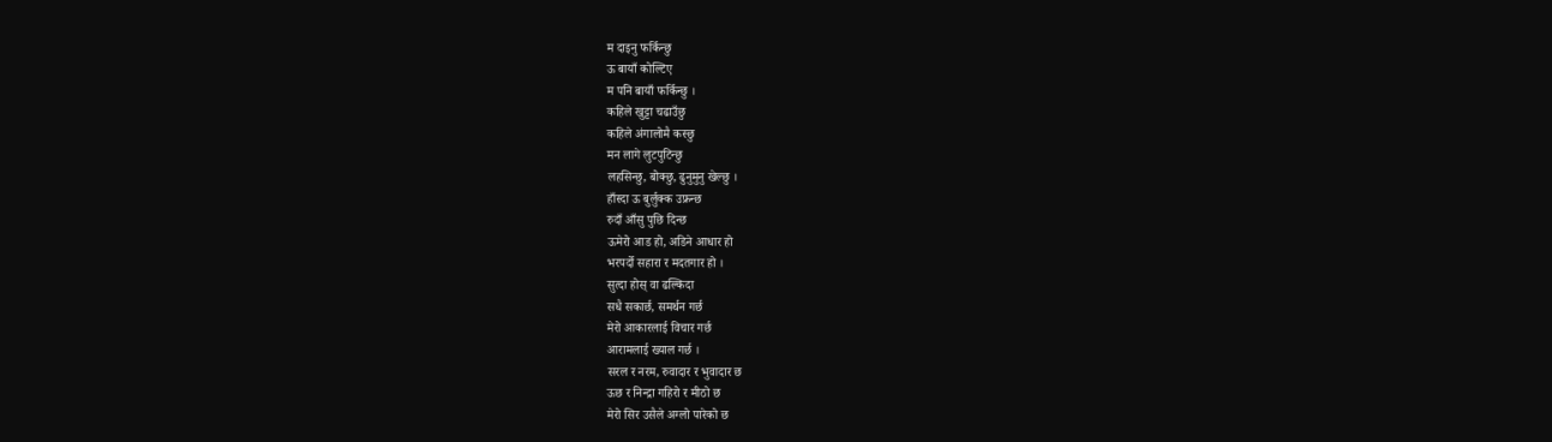म दाइनु फर्किन्छु
ऊ बायाँ कोल्टिए
म पनि बायाँ फर्किन्छु ।
कहिले खुट्टा चढाउँछु
कहिले अंगालोमै कस्छु
मन लागे लुटपुटिन्छु
लहसिन्छु, बोक्छु, ढुनुमुनु खेल्छु ।
हाँस्दा ऊ बुर्लुक्क उफ्रन्छ
रुदाँ आँसु पुछि दिन्छ
ऊमेरो आड हो, अडिने आधार हो
भरपर्दो सहारा र मदतगार हो ।
सुत्दा होस् वा ढल्किदा
सधै सकार्छ, समर्थन गर्छ
मेरो आकारलाई विचार गर्छ
आरामलाई ख्याल गर्छ ।
सरल र नरम, रुवादार र भुवादार छ
ऊछ र निन्द्रा गहिरो र मीठो छ
मेरो सिर उसैले अग्लो पारेको छ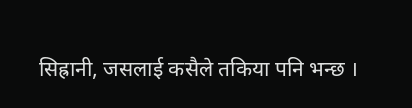सिह्रानी, जसलाई कसैले तकिया पनि भन्छ ।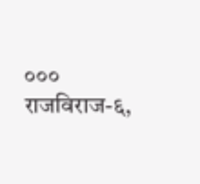०००
राजविराज-६,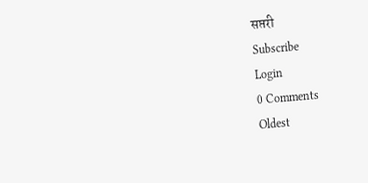सप्तरी
Subscribe
Login
0 Comments
Oldest